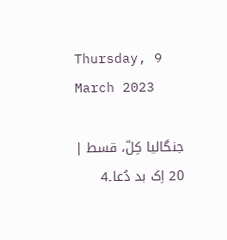Thursday, 9 March 2023

جنگالیا کِلّ، قسط | 20 اِک بد دُعا۔4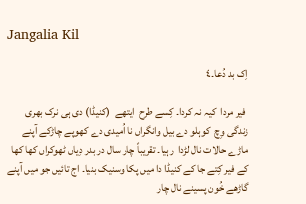Jangalia Kil

اِک بد دُعا۔٤

 فیر مردا  کیہ نہ کردا۔ کِسے طرح  ایتھے  (کنیڈا) دی ہی نرک بھری زندگی وِچ  کوہلو دے بیل وانگراں نا اُمیدی دے کھوپے چاڑکے آپنے ماڑے حالات نال لڑدا  رہیا۔ تقریباً چار سال در بدر دِیاں ٹھوکراں کھا کھا کے فیر کِتے جا کے کنیڈا دا میں پکا وسنیک بنیا۔ اج تائیں جو میں آپنے گاڑھے خُون پسینے نال چار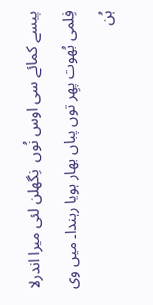پیسے کمائے سی اوس نُوں  نِگھلن لئی میرا اندرلا فِلمی بُھوت پھِر توں پباں بھار ہویا رہندا۔ میں وی ہُن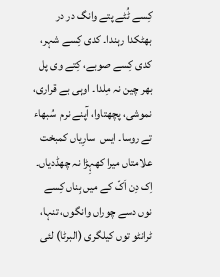کِسے ٹُٹے پتے وانگ در در بھٹکدا رہندا۔ کدی کِسے شہر، کدی کِسے صوبے، کِتے وی پل بھر چین نہ مِلدا۔ اوہی بے قراری، نموشی، پچھتاوا، آپنے نرم  سُبھاء  تے روسا۔ ایس  سارِیاں کمبخت علامتاں میرا کھہِڑا نہ چھڈدیاں۔ اِک دِن اَکّ کے میں بِناں کِسے نوں دسے چوراں وانگوں، تنہا، ٹرانٹو توں کیلگری (البرٹا) لئی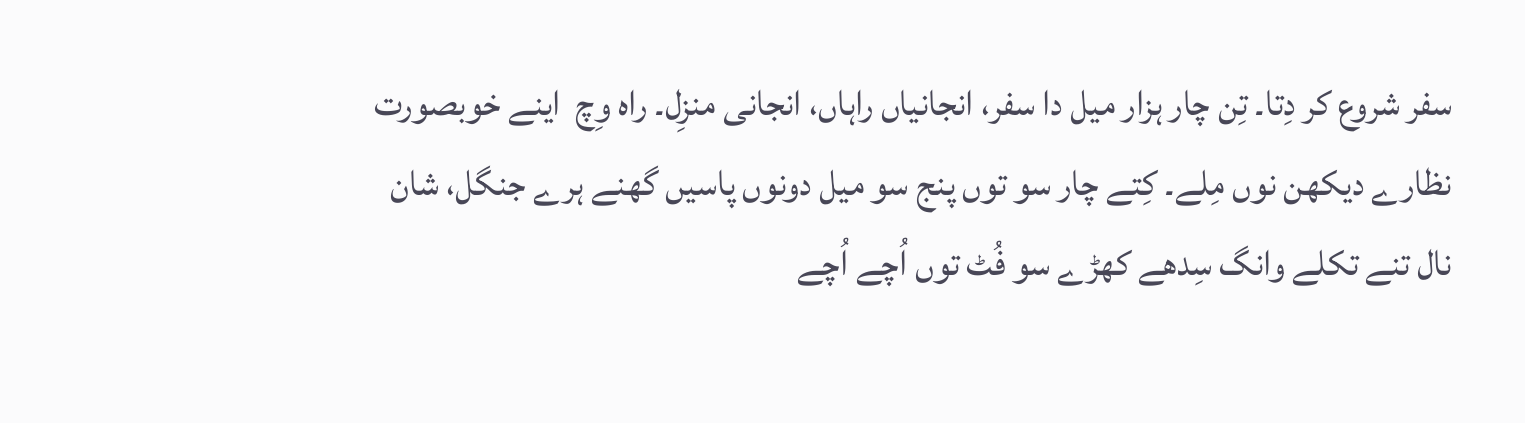سفر شروع کر دِتا۔ تِن چار ہزار میل دا سفر، انجانیاں راہاں، انجانی منزِل۔ راہ وِچ  اینے خوبصورت  نظارے دیکھن نوں مِلے۔ کِتے چار سو توں پنج سو میل دونوں پاسیں گھنے ہرے جنگل، شان نال تنے تکلے وانگ سِدھے کھڑے سو فُٹ توں اُچے اُچے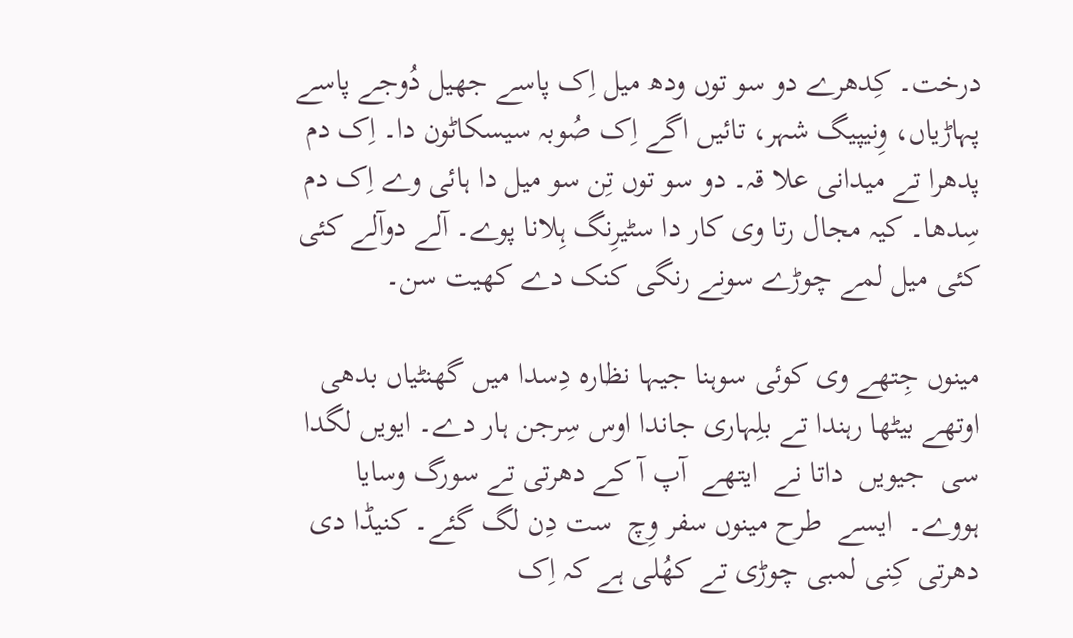درخت۔ کِدھرے دو سو توں ودھ میل اِک پاسے جھیل دُوجے پاسے پہاڑیاں، وِنیپیگ شہر، تائیں اگے اِک صُوبہ سیسکاٹون دا۔ اِک دم پدھرا تے میدانی علا قہ۔ دو سو توں تِن سو میل دا ہائی وے اِک دم سِدھا۔ کیہ مجال رتا وی کار دا سٹیرِنگ ہِلانا پوے۔ آلے دوآلے کئی کئی میل لمے چوڑے سونے رنگی کنک دے کھیت سن۔

مینوں جِتھے وی کوئی سوہنا جیہا نظارہ دِسدا میں گھنٹیاں بدھی اوتھے بیٹھا رہندا تے بلِہاری جاندا اوس سِرجن ہار دے۔ ایویں لگدا سی  جیویں  داتا نے  ایتھے  آپ آ کے دھرتی تے سورگ وسایا ہووے۔  ایسے  طرح مینوں سفر وِچ  ست دِن لگ گئے۔ کنیڈا دی دھرتی کِنی لمبی چوڑی تے کھُلی ہے کہ اِک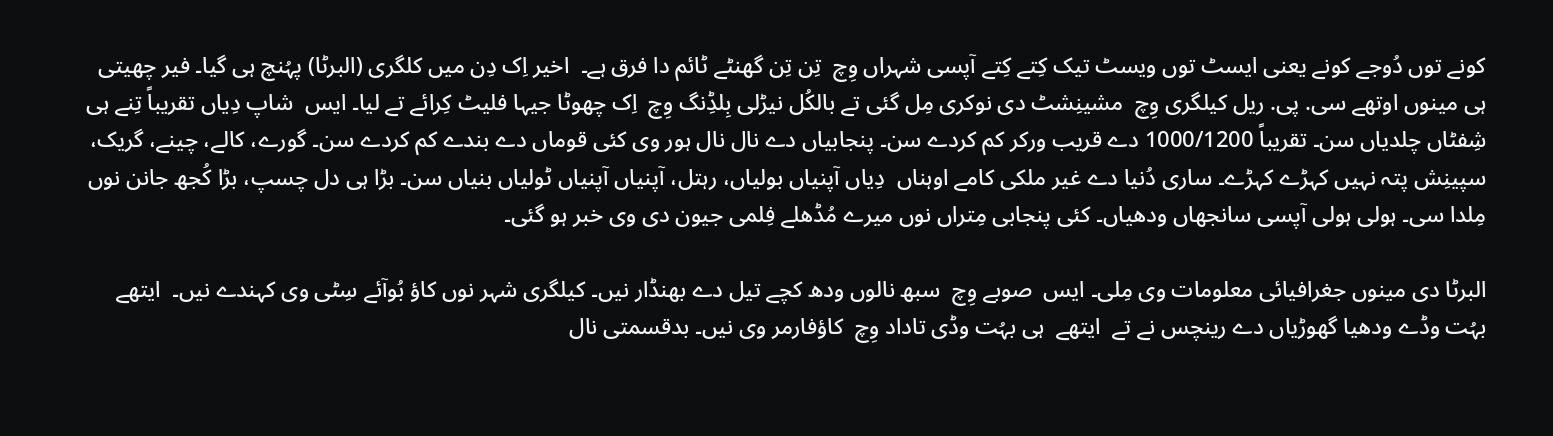کونے توں دُوجے کونے یعنی ایسٹ توں ویسٹ تیک کِتے کِتے آپسی شہراں وِچ  تِن تِن گھنٹے ٹائم دا فرق ہے۔  اخیر اِک دِن میں کلگری (البرٹا) پہُنچ ہی گیا۔ فیر چھیتی ہی مینوں اوتھے سی. پی. ریل کیلگری وِچ  مشینِشٹ دی نوکری مِل گئی تے بالکُل نیڑلی بِلڈِنگ وِچ  اِک چھوٹا جیہا فلیٹ کِرائے تے لیا۔ ایس  شاپ دِیاں تقریباً تِنے ہی شِفٹاں چلدیاں سن۔ تقریباً 1000/1200 دے قریب ورکر کم کردے سن۔ پنجابیاں دے نال نال ہور وی کئی قوماں دے بندے کم کردے سن۔ گورے، کالے، چینے، گریک، سپینِش پتہ نہیں کہڑے کہڑے۔ ساری دُنیا دے غیر ملکی کامے اوہناں  دِیاں آپنیاں بولیاں، رہتل، آپنیاں آپنیاں ٹولیاں بنیاں سن۔ بڑا ہی دل چسپ، بڑا کُجھ جانن نوں مِلدا سی۔ ہولی ہولی آپسی سانجھاں ودھیاں۔ کئی پنجابی مِتراں نوں میرے مُڈھلے فِلمی جیون دی وی خبر ہو گئی۔

البرٹا دی مینوں جغرافیائی معلومات وی مِلی۔ ایس  صوبے وِچ  سبھ نالوں ودھ کچے تیل دے بھنڈار نیں۔ کیلگری شہر نوں کاؤ بُوآئے سِٹی وی کہندے نیں۔  ایتھے  بہُت وڈے ودھیا گھوڑیاں دے رینچس نے تے  ایتھے  ہی بہُت وڈی تاداد وِچ  کاؤفارمر وی نیں۔ بدقسمتی نال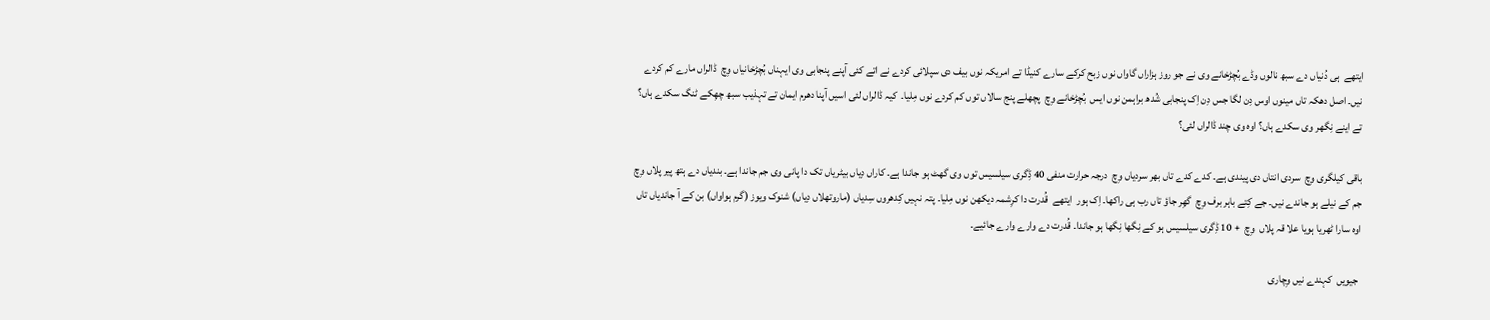ایتھے  ہی دُنیاں دے سبھ نالوں وڈے بُچڑخانے وی نے جو روز ہزاراں گاواں نوں زبح کرکے سارے کنیڈا تے امریکہ نوں بیف دی سپلائی کردے نے اتے کئی آپنے پنجابی وی ایہناں بُچڑخانیاں وِچ  ڈالراں مارے کم کردے نیں۔ اصل دھکہ تاں مینوں اوس دِن لگا جس دِن اِک پنجابی شُدھ براہمن نوں ایس  بُچڑخانے وِچ  پچھلے پنج سالاں توں کم کردے نوں مِلیا۔  کیہ ڈالراں لئی اسیں آپنا دھرم ایمان تے تہذیب سبھ چھِکے ٹنگ سکدے ہاں؟ تے اینے نِگھر وی سکدے ہاں؟ اوہ وی چند ڈالراں لئی؟

باقی کیلگری وِچ  سردی انتاں دی پیندی ہے۔ کدے کدے تاں بھر سردیاں وِچ  درجہ حرارت منفی 40 ڈِگری سیلسیس توں وی گھٹ ہو جاندا ہے۔ کاراں دِیاں بیٹریاں تک دا پانی وی جم جاندا ہے۔ بندیاں دے ہتھ پیر پلاں وِچ  جم کے نیلے ہو جاندے نیں۔ جے کِتے باہر برف وِچ  گھِر جاؤ تاں رب ہی راکھا۔ اِک ہور  ایتھے  قُدرت دا کرِشمہ دیکھن نوں مِلیا۔ پتہ نہیں کِدھروں سِدیاں (ماروتھلاں دِیاں) شنوک ویوز (گرم ہواواں) بن کے آ جاندیاں تاں اوہ سارا ٹھریا ہویا علا قہ پلاں  وِچ  + 10 ڈِگری سیلسیس ہو کے نِگھا نِگھا ہو جاندا۔ قُدرت دے وارے وارے جائیے۔

 جیویں  کہندے نیں وِچاری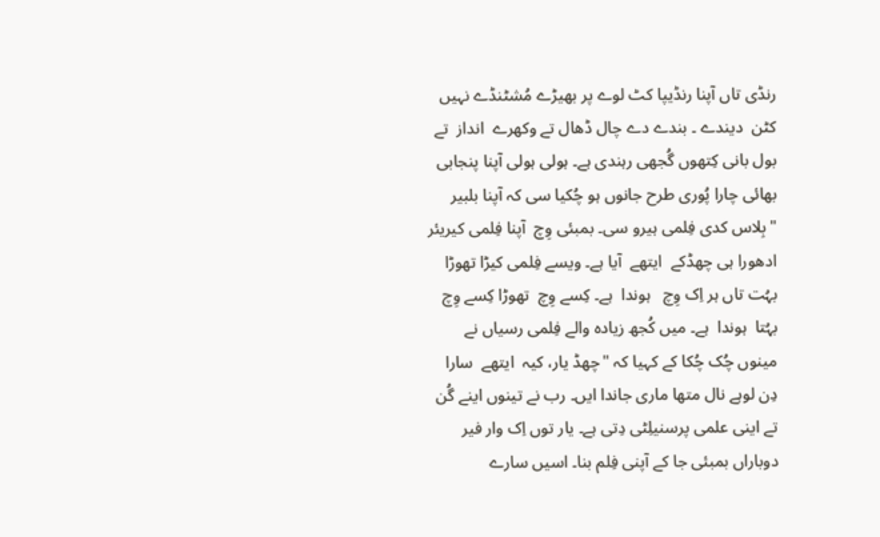رنڈی تاں آپنا رنڈیپا کٹ لوے پر بھیڑے مُشٹنڈے نہیں کٹن  دیندے ۔ بندے دے چال ڈھال تے وکھرے  انداز  تے بول بانی کِتھوں گُجھی رہندی ہے۔ ہولی ہولی آپنا پنجابی بھائی چارا پُوری طرح جانوں ہو چُکیا سی کہ آپنا بلبیر "بِلاس کدی فِلمی ہیرو سی۔ بمبئی وِچ  آپنا فِلمی کیریئر ادھورا ہی چھڈکے  ایتھے  آیا ہے۔ ویسے فِلمی کیڑا تھوڑا بہُت تاں ہر اِک وِچ   ہوندا  ہے۔ کِسے وِچ  تھوڑا کِسے وِچ  بہُتا  ہوندا  ہے۔ میں کُجھ زیادہ والے فِلمی رسیاں نے مینوں چُک چُکا کے کہیا کہ "چھڈ یار، کیہ  ایتھے  سارا دِن لوہے نال متھا ماری جاندا ایں۔ رب نے تینوں اینے گُن تے اینی علمی پرسنیلِٹی دِتی ہے۔ یار توں اِک وار فیر دوباراں بمبئی جا کے آپنی فِلم بنا۔ اسیں سارے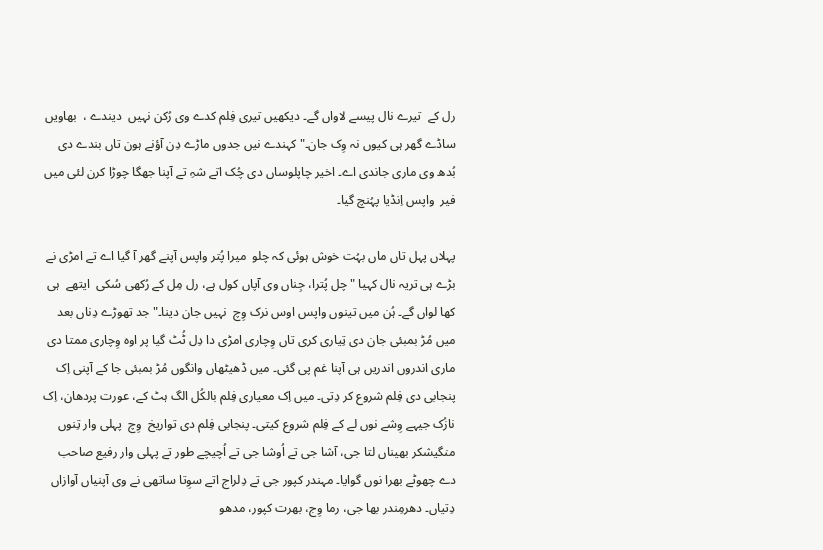رل کے  تیرے نال پیسے لاواں گے۔ دیکھیں تیری فِلم کدے وی رُکن نہیں  دیندے ،  بھاویں  ساڈے گھر ہی کیوں نہ وِک جان۔" کہندے نیں جدوں ماڑے دِن آؤنے ہون تاں بندے دی بُدھ وی ماری جاندی اے۔ اخیر چاپلوساں دی چُک اتے شہِ تے آپنا جھگا چوڑا کرن لئی میں فیر  واپس اِنڈیا پہُنچ گیا۔

پہلاں پہل تاں ماں بہُت خوش ہوئی کہ چلو  میرا پُتر واپس آپنے گھر آ گیا اے تے امڑی نے بڑے ہی تریہ نال کہیا "چل پُترا، جِناں وی آپاں کول ہے، رل مِل کے رُکھی سُکی  ایتھے  ہی کھا لواں گے۔ ہُن میں تینوں واپس اوس نرک وِچ  نہیں جان دینا۔" جد تھوڑے دِناں بعد میں مُڑ بمبئی جان دی تِیاری کری تاں وِچاری امڑی دا دِل ٹُٹ گیا پر اوہ وِچاری ممتا دی ماری اندروں اندریں ہی آپنا غم پی گئی۔ میں ڈھیٹھاں وانگوں مُڑ بمبئی جا کے آپنی اِک پنجابی دی فِلم شروع کر دِتی۔ میں اِک معیاری فِلم بالکُل الگ ہٹ کے، عورت پردھان، اِک نازُک جیہے وِشے نوں لے کے فِلم شروع کیتی۔ پنجابی فِلم دی تواریخ  وِچ  پہلی وار تِنوں منگیشکر بھیناں لتا جی، آشا جی تے اُوشا جی تے اُچیچے طور تے پہلی وار رفیع صاحب دے چھوٹے بھرا نوں گوایا۔ مہندر کپور جی تے دِلراج اتے سوِتا ساتھی نے وی آپنیاں آوازاں دِتیاں۔ دھرمِندر بھا جی، رما وِج، بھرت کپور، مدھو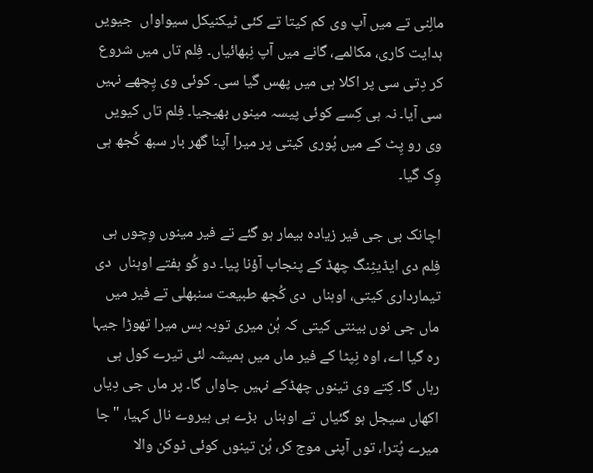مالِنی تے میں آپ وی کم کیتا تے کئی ٹیکنیکل سیواواں  جیویں  ہدایت کاری، مکالمے، گانے میں آپ نِبھائیاں۔ فِلم تاں میں شروع کر دِتی سی پر اکلا ہی میں پھس گیا سی۔ کوئی وی پِچھے نہیں سی آیا۔ نہ ہی کِسے کوئی پیسہ مینوں بھیجیا۔ فِلم تاں کیویں وی رو پِٹ کے میں پُوری کیتی پر میرا آپنا گھر بار سبھ کُجھ ہی وِک گیا۔

اچانک بی جی فیر زیادہ بیمار ہو گئے تے فیر مینوں وِچوں ہی فِلم دی ایڈیٹِنگ چھڈ کے پنجاب آؤنا پیا۔ دو کُو ہفتے اوہناں  دی تیمارداری کیتی، اوہناں  دی کُجھ طبیعت سنبھلی تے فیر میں ماں جی نوں بینتی کیتی کہ ہُن میری توبہ بس میرا تھوڑا جیہا رہ گیا اے، اوہ نِپٹا کے فیر ماں میں ہمیشہ لئی تیرے کول ہی رہاں گا۔ کِتے وی تینوں چھڈکے نہیں جاواں گا۔ پر ماں جی دِیاں اکھاں سیجل ہو گئیاں تے اوہناں  بڑے ہی ہیروے نال کہیا، "جا میرے پُترا، توں آپنی موج کر، ہُن تینوں کوئی ٹوکن والا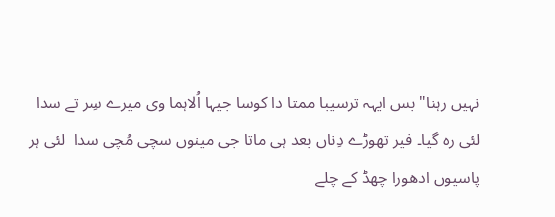نہیں رہنا" بس ایہہ ترسیبا ممتا دا کوسا جیہا اُلاہما وی میرے سِر تے سدا  لئی رہ گیا۔ فیر تھوڑے دِناں بعد ہی ماتا جی مینوں سچی مُچی سدا  لئی ہر پاسیوں ادھورا چھڈ کے چلے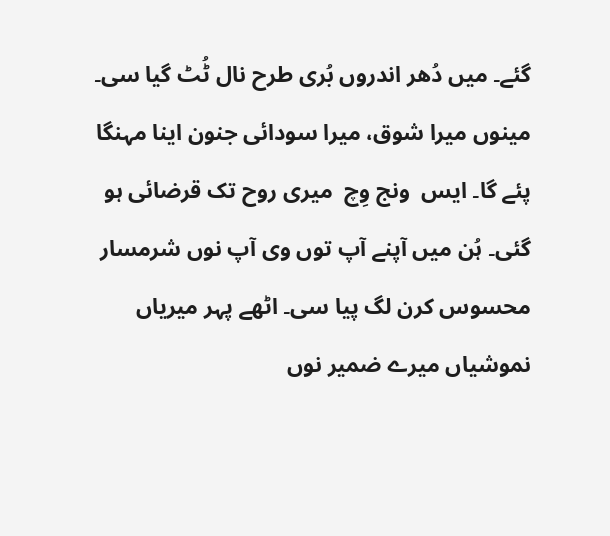گئے۔ میں دُھر اندروں بُری طرح نال ٹُٹ گیا سی۔ مینوں میرا شوق، میرا سودائی جنون اینا مہنگا پئے گا۔ ایس  ونج وِچ  میری روح تک قرضائی ہو گئی۔ ہُن میں آپنے آپ توں وی آپ نوں شرمسار محسوس کرن لگ پیا سی۔ اٹھے پہر میریاں نموشیاں میرے ضمیر نوں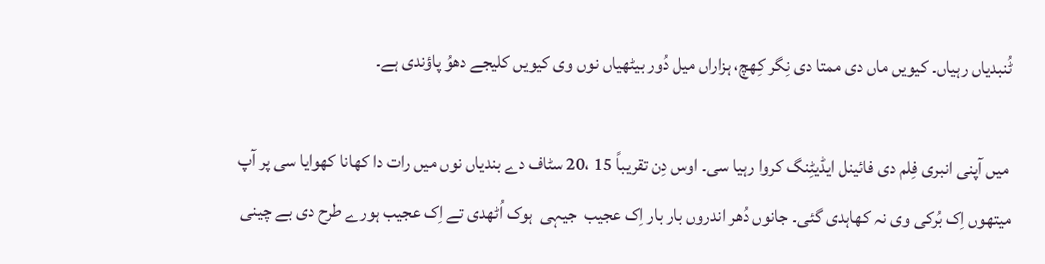ٹُنبدیاں رہیاں۔ کیویں ماں دی ممتا دی نِگر کِھچ، ہزاراں میل دُور بیٹھیاں نوں وی کیویں کلیجے دھوُ پاؤندی ہے۔

 میں آپنی انبری فِلم دی فائینل ایڈیٹِنگ کروا رہیا سی۔ اوس دِن تقریباً 15 ،20 سٹاف دے بندیاں نوں میں رات دا کھانا کھوایا سی پر آپ میتھوں اِک بُرکی وی نہ کھاہدی گئی۔ جانوں دُھر اندروں بار بار اِک عجیب  جیہی  ہوک اُٹھدی تے اِک عجیب ہورے طرح دی بے چینی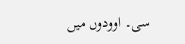سی۔ اوودوں میں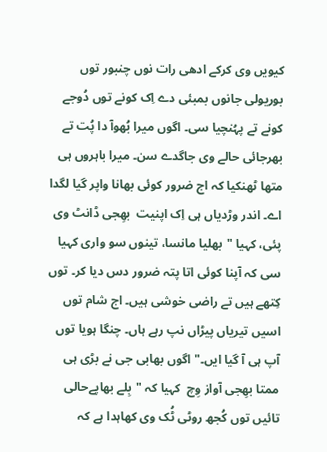کیویں وی کرکے ادھی رات نوں چنبور توں بوریولی جانوں بمبئی دے اِک کونے توں دُوجے کونے تے پہُنچیا سی۔ اگوں میرا بُھوآ دا پُت تے بھرجائی حالے وی جاگدے سن۔ میرا باہروں ہی متھا ٹھنکیا کہ اج ضرور کوئی بھانا واپر گیا لگدا اے۔ اندر وڑدیاں ہی اِک اپنیت  بھِجی ڈانٹ وی پئی، کہیا "بھلیا مانسا، تینوں سو واری کہیا سی کہ آپنا کوئی اتا پتہ ضرور دس دیا کر۔ توں کِتھے ہیں تے راضی خوشی ہیں۔ اج شام توں اسیں تیریاں پیڑاں نپ رہے ہاں۔ چنگا ہویا توں آپ ہی آ گیا ایں۔" اگوں بھابی جی نے بڑی ہی ممتا بھِجی آواز وِچ  کہیا کہ "بِلے بھاپےحالی تائیں توں کُجھ روٹی ٹُک وی کھاہدا ہے کہ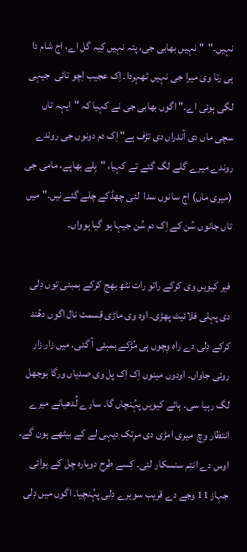نہیں۔"  "نہیں بھابی جی، پتہ نہیں کِیہ گل اے، اج شام دا ہی رتا وی میرا جی نہیں ٹھہردا۔ اِک عجیب اِچو تائی  جیہی  لگی ہوئی اے۔" اگوں بھابی جی نے کہیا کہ "ایہہ تاں سچی ماں دی آندراں دی تڑف ہے" اِک دم دونوں جی روندے روندے میرے گلے لگ گئے تے کہیا، "بِلے بھاپے، مامی جی (میری ماں) اج سانوں سدا  لئی چھڈکے چلے گئے نیں۔" میں تاں جانوں سُن کے اِک دم سُن جیہا ہو گیا ہوواں۔

فیر کیویں وی کرکے راتو رات نٹھ بھج کرکے بمبئی توں دِلی دی پہلی فلائیٹ پھڑی۔ اوہ وی ماڑی قِسمت نال اگوں دھُند کرکے دِلی دے راہ وِچوں ہی مُڑکے بمبئی آ گئی۔ میں زار زار روئی جاواں۔ اودوں مینوں اِک اِک پل وی صدیاں ورگا بوجھل لگ رہیا سی۔ ہائے کیویں پہُنچاں گا۔ سارے لُدھیانے میرے انتظار وِچ  میری امڑی دی مرِتک دیہی لے کے بیٹھے ہون گے۔ اوس دے انتِم سنسکار لئی۔ کِسے طرح دوبارہ چل کے ہوائی جہاز 11 وجے دے قریب سویرے دِلی پہُنچیا۔ اگوں میں دِلی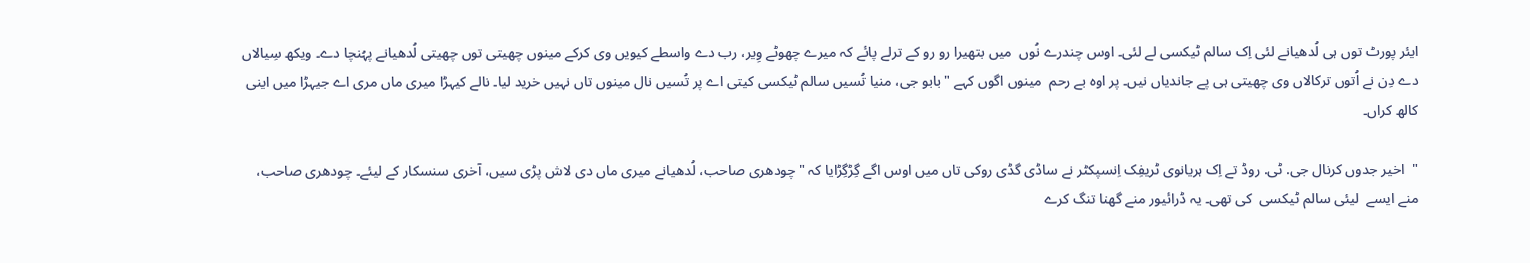ایئر پورٹ توں ہی لُدھیانے لئی اِک سالم ٹیکسی لے لئی۔ اوس چندرے نُوں  میں بتھیرا رو رو کے ترلے پائے کہ میرے چھوٹے وِیر، رب دے واسطے کیویں وی کرکے مینوں چھیتی توں چھیتی لُدھیانے پہُنچا دے۔ ویکھ سِیالاں دے دِن نے اُتوں ترکالاں وی چھیتی ہی پے جاندیاں نیں۔ پر اوہ بے رحم  مینوں اگوں کہے "بابو جی، منیا تُسیں سالم ٹیکسی کیتی اے پر تُسیں نال مینوں تاں نہیں خرید لیا۔ نالے کیہڑا میری ماں مری اے جیہڑا میں اینی کالھ کراں۔

"  اخیر جدوں کرنال جی. ٹی. روڈ تے اِک ہریانوی ٹریفِک اِنسپکٹر نے ساڈی گڈی روکی تاں میں اوس اگے گِڑگِڑایا کہ "چودھری صاحب، لُدھیانے میری ماں دی لاش پڑی سیں، آخری سنسکار کے لیئے۔ چودھری صاحب، منے ایسے  لیئی سالم ٹیکسی  کی تھی۔ یہ ڈرائیور منے گھنا تنگ کرے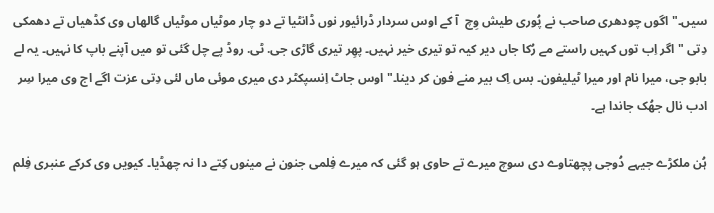سیں۔" اگوں چودھری صاحب نے پُوری طیش وِچ  آ کے اوس سردار ڈرائیور نوں ڈانٹیا تے دو چار موٹیاں موٹیاں گالھاں وی کڈھیاں تے دھمکی دِتی "اگر اِب توں کہیں راستے مے رُکا جاں دیر کیہ تو تیری خیر نہیں۔ پھِر تیری گاڑی جی. ٹی. روڈ پے چل گئی تو میں آپنے باپ کا نہیں۔ یہ لے بابو جی، میرا نام اور میرا ٹیلیفون۔ بس اِک بیر منے فون کر دینا۔" اوس جاٹ اِنسپکٹر دی میری موئی ماں لئی دِتی عزت اگے اج وی میرا سِر ادب نال جھُک جاندا ہے۔

ہُن ملکڑے جیہے دُوجی پچھتاوے دی سوچ میرے تے حاوی ہو گئی کہ میرے فِلمی جنون نے مینوں کِتے دا نہ چھڈیا۔ کیویں وی کرکے عنبری فِلم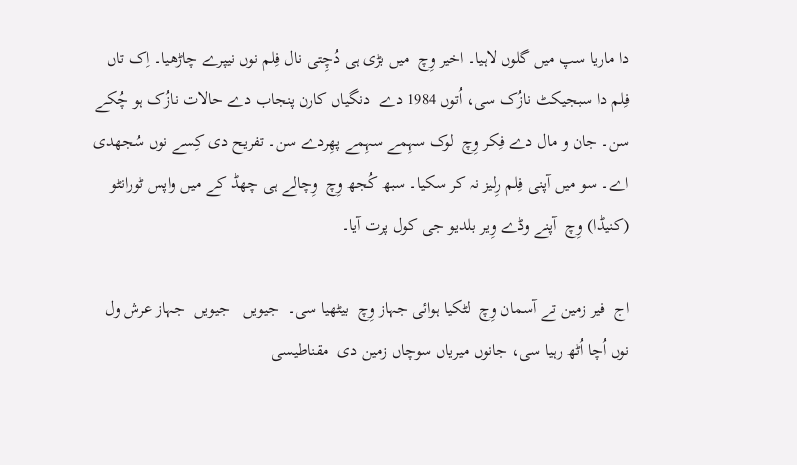دا ماریا سپ میں گلوں لاہیا۔ اخیر وِچ  میں بڑی ہی دُچِتی نال فِلم نوں نیپرے چاڑھیا۔ اِک تاں فِلم دا سبجیکٹ نازُک سی، اُتوں 1984 دے  دنگیاں کارن پنجاب دے حالات نازُک ہو چُکے سن۔ جان و مال دے فِکر وِچ  لوک سہِمے سہِمے پھِردے سن۔ تفریح دی کِسے نوں سُجھدی اے۔ سو میں آپنی فِلم رِلیز نہ کر سکیا۔ سبھ کُجھ وِچ  وِچالے ہی چھڈ کے میں واپس ٹورانٹو (کنیڈا) وِچ  آپنے وڈے وِیر بلدیو جی کول پرت آیا۔

اج  فیر زمین تے آسمان وِچ  لٹکیا ہوائی جہاز وِچ  بیٹھیا سی۔  جیویں   جیویں  جہاز عرش ول نوں اُچا اُٹھ رہیا سی، جانوں میریاں سوچاں زمین دی  مقناطیسی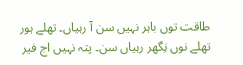طاقت توں باہر نہیں سن آ رہیاں۔ تھلے ہور تھلے نوں نِگھر رہیاں سن۔ پتہ نہیں اج فیر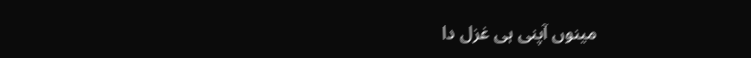مینوں آپنی ہی غزل دا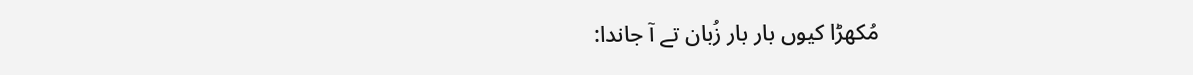مُکھڑا کیوں بار بار زُبان تے آ جاندا: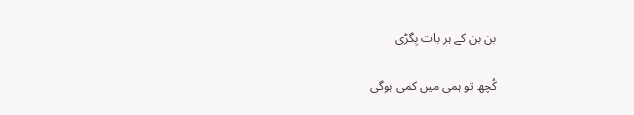بن بن کے ہر بات بِگڑی

کُچھ تو ہمی میں کمی ہوگی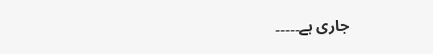جاری ہے۔۔۔۔۔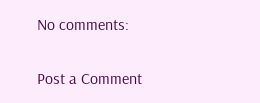No comments:

Post a Comment